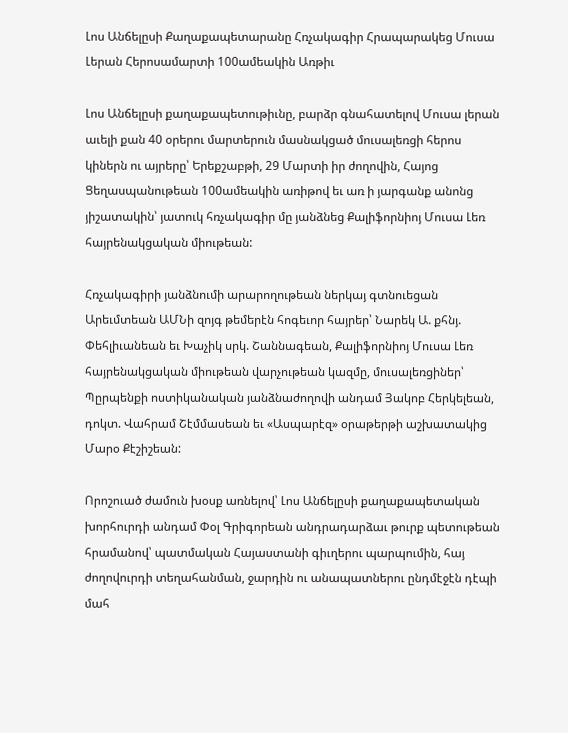Լոս Անճելըսի Քաղաքապետարանը Հռչակագիր Հրապարակեց Մուսա Լերան Հերոսամարտի 100ամեակին Առթիւ

Լոս Անճելըսի քաղաքապետութիւնը, բարձր գնահատելով Մուսա լերան աւելի քան 40 օրերու մարտերուն մասնակցած մուսալեռցի հերոս կիներն ու այրերը՝ Երեքշաբթի, 29 Մարտի իր ժողովին, Հայոց Ցեղասպանութեան 100ամեակին առիթով եւ առ ի յարգանք անոնց յիշատակին՝ յատուկ հռչակագիր մը յանձնեց Քալիֆորնիոյ Մուսա Լեռ հայրենակցական միութեան:

Հռչակագիրի յանձնումի արարողութեան ներկայ գտնուեցան Արեւմտեան ԱՄՆի զոյգ թեմերէն հոգեւոր հայրեր՝ Նարեկ Ա. քհնյ. Փեհլիւանեան եւ Խաչիկ սրկ. Շաննագեան, Քալիֆորնիոյ Մուսա Լեռ հայրենակցական միութեան վարչութեան կազմը, մուսալեռցիներ՝ Պըրպենքի ոստիկանական յանձնաժողովի անդամ Յակոբ Հերկելեան, դոկտ. Վահրամ Շէմմասեան եւ «Ասպարէզ» օրաթերթի աշխատակից Մարօ Քէշիշեան:

Որոշուած ժամուն խօսք առնելով՝ Լոս Անճելըսի քաղաքապետական խորհուրդի անդամ Փօլ Գրիգորեան անդրադարձաւ թուրք պետութեան հրամանով՝ պատմական Հայաստանի գիւղերու պարպումին, հայ ժողովուրդի տեղահանման, ջարդին ու անապատներու ընդմէջէն դէպի մահ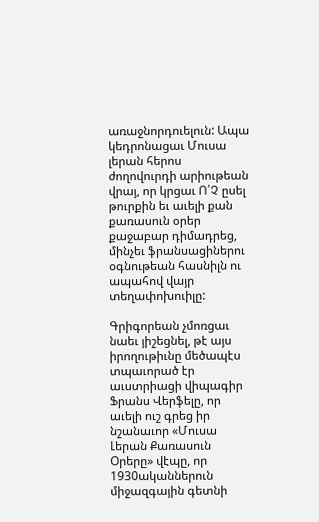առաջնորդուելուն: Ապա կեդրոնացաւ Մուսա լերան հերոս ժողովուրդի արիութեան վրայ, որ կրցաւ Ո՛Չ ըսել թուրքին եւ աւելի քան քառասուն օրեր քաջաբար դիմադրեց, մինչեւ ֆրանսացիներու օգնութեան հասնիլն ու ապահով վայր տեղափոխուիլը:

Գրիգորեան չմոռցաւ նաեւ յիշեցնել, թէ այս իրողութիւնը մեծապէս տպաւորած էր աւստրիացի վիպագիր Ֆրանս Վերֆելը, որ աւելի ուշ գրեց իր նշանաւոր «Մուսա Լերան Քառասուն Օրերը» վէպը, որ 1930ականներուն միջազգային գետնի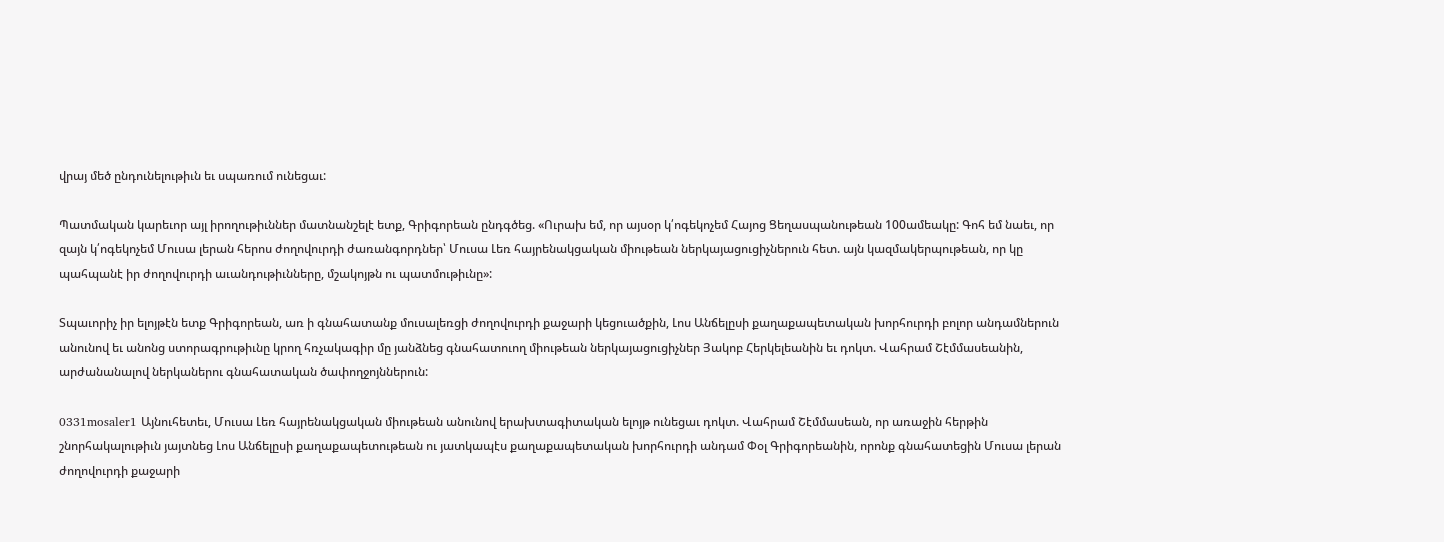վրայ մեծ ընդունելութիւն եւ սպառում ունեցաւ:

Պատմական կարեւոր այլ իրողութիւններ մատնանշելէ ետք, Գրիգորեան ընդգծեց. «Ուրախ եմ, որ այսօր կ՛ոգեկոչեմ Հայոց Ցեղասպանութեան 100ամեակը: Գոհ եմ նաեւ, որ զայն կ՛ոգեկոչեմ Մուսա լերան հերոս ժողովուրդի ժառանգորդներ՝ Մուսա Լեռ հայրենակցական միութեան ներկայացուցիչներուն հետ. այն կազմակերպութեան, որ կը պահպանէ իր ժողովուրդի աւանդութիւնները, մշակոյթն ու պատմութիւնը»:

Տպաւորիչ իր ելոյթէն ետք Գրիգորեան, առ ի գնահատանք մուսալեռցի ժողովուրդի քաջարի կեցուածքին, Լոս Անճելըսի քաղաքապետական խորհուրդի բոլոր անդամներուն անունով եւ անոնց ստորագրութիւնը կրող հռչակագիր մը յանձնեց գնահատուող միութեան ներկայացուցիչներ Յակոբ Հերկելեանին եւ դոկտ. Վահրամ Շէմմասեանին, արժանանալով ներկաներու գնահատական ծափողջոյններուն:

0331mosaler1 Այնուհետեւ, Մուսա Լեռ հայրենակցական միութեան անունով երախտագիտական ելոյթ ունեցաւ դոկտ. Վահրամ Շէմմասեան, որ առաջին հերթին շնորհակալութիւն յայտնեց Լոս Անճելըսի քաղաքապետութեան ու յատկապէս քաղաքապետական խորհուրդի անդամ Փօլ Գրիգորեանին, որոնք գնահատեցին Մուսա լերան ժողովուրդի քաջարի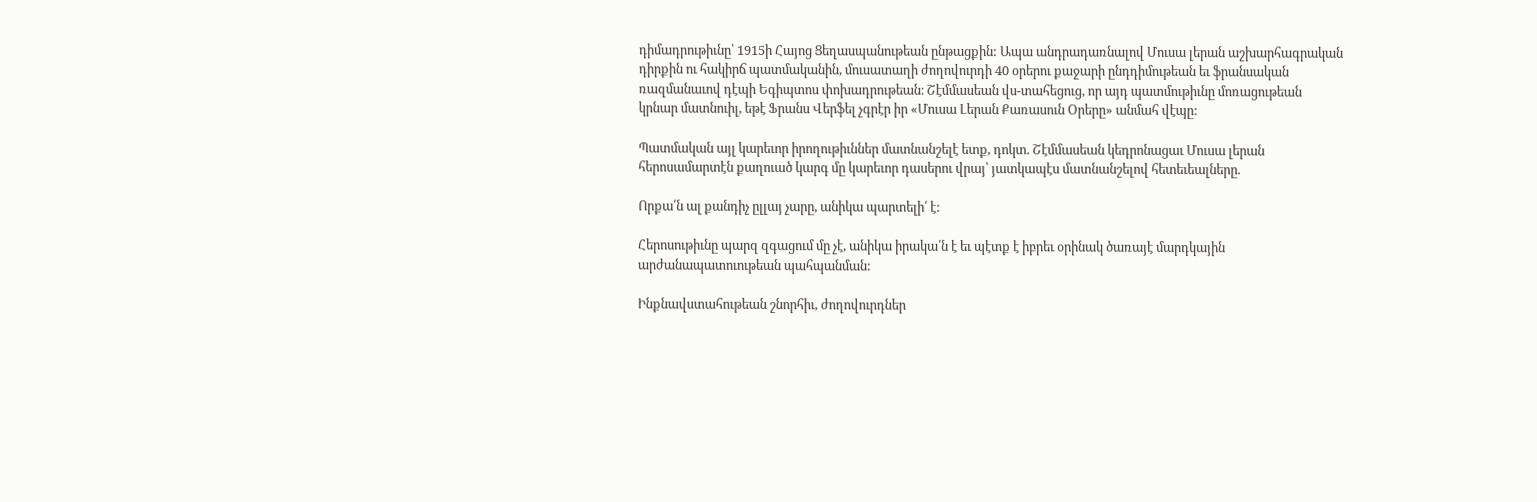դիմադրութիւնը՝ 1915ի Հայոց Ցեղասպանութեան ընթացքին: Ապա անդրադառնալով Մուսա լերան աշխարհագրական դիրքին ու հակիրճ պատմականին, մուսատաղի ժողովուրդի 40 օրերու քաջարի ընդդիմութեան եւ ֆրանսական ռազմանաւով դէպի Եգիպտոս փոխադրութեան։ Շէմմասեան վս-տահեցուց, որ այդ պատմութիւնը մոռացութեան կրնար մատնուիլ, եթէ Ֆրանս Վերֆել չգրէր իր «Մուսա Լերան Քառասուն Օրերը» անմահ վէպը:

Պատմական այլ կարեւոր իրողութիւններ մատնանշելէ ետք, դոկտ. Շէմմասեան կեդրոնացաւ Մուսա լերան հերոսամարտէն քաղուած կարգ մը կարեւոր դասերու վրայ՝ յատկապէս մատնանշելով հետեւեալները.

Որքա՛ն ալ քանդիչ ըլլայ չարը, անիկա պարտելի՛ է:

Հերոսութիւնը պարզ զգացում մը չէ, անիկա իրակա՛ն է եւ պէտք է իբրեւ օրինակ ծառայէ մարդկային արժանապատուութեան պահպանման:

Ինքնավստահութեան շնորհիւ, ժողովուրդներ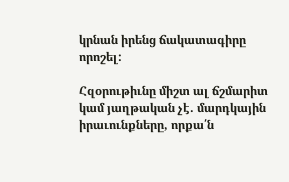կրնան իրենց ճակատագիրը որոշել:

Հզօրութիւնը միշտ ալ ճշմարիտ կամ յաղթական չէ. մարդկային իրաւունքները, որքա՛ն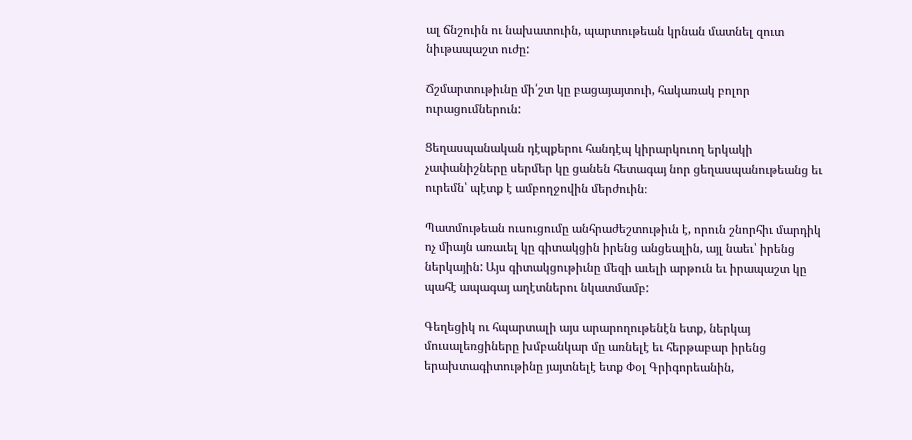ալ ճնշուին ու նախատուին, պարտութեան կրնան մատնել զուտ նիւթապաշտ ուժը:

Ճշմարտութիւնը մի՛շտ կը բացայայտուի, հակառակ բոլոր ուրացումներուն:

Ցեղասպանական դէպքերու հանդէպ կիրարկուող երկակի չափանիշները սերմեր կը ցանեն հետագայ նոր ցեղասպանութեանց եւ ուրեմն՝ պէտք է ամբողջովին մերժուին։

Պատմութեան ուսուցումը անհրաժեշտութիւն է, որուն շնորհիւ մարդիկ ոչ միայն առաւել կը գիտակցին իրենց անցեալին, այլ նաեւ՝ իրենց ներկային: Այս գիտակցութիւնը մեզի աւելի արթուն եւ իրապաշտ կը պահէ ապագայ աղէտներու նկատմամբ:

Գեղեցիկ ու հպարտալի այս արարողութենէն ետք, ներկայ մուսալեռցիները խմբանկար մը առնելէ եւ հերթաբար իրենց երախտագիտութինը յայտնելէ ետք Փօլ Գրիգորեանին,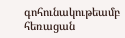գոհունակութեամբ հեռացան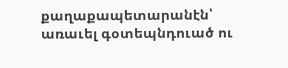քաղաքապետարանէն՝ առաւել գօտեպնդուած ու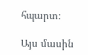հպարտ։

Այս մասին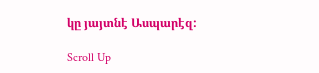կը յայտնէ Ասպարէզ:

Scroll Up